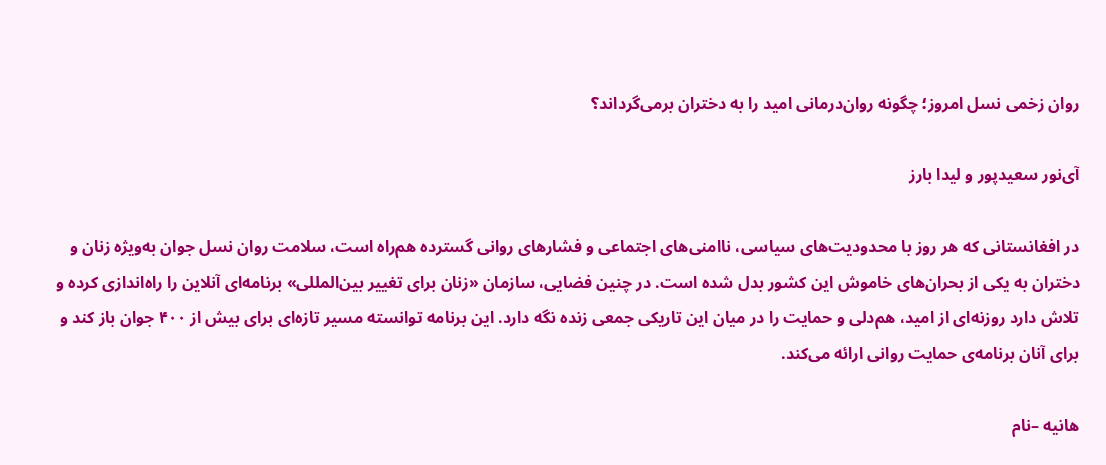روان زخمی نسل امروز؛ چگونه روان‌درمانی امید را به دختران برمی‌گرداند؟

آی‌نور سعیدپور و لیدا بارز

در افغانستانی که هر روز با محدودیت‌های سیاسی، ناامنی‌های اجتماعی و فشارهای روانی گسترده هم‌راه است، سلامت روان نسل جوان به‌ویژه زنان و دختران به یکی از بحران‌های خاموش این کشور بدل شده است. در چنین فضایی، سازمان «زنان برای تغییر بین‌المللی» برنامه‌ای آنلاین را راه‌اندازی کرده و تلاش دارد روزنه‌ای از امید، هم‌دلی و حمایت را در میان این تاریکی جمعی زنده نگه دارد. این برنامه توانسته مسیر تازه‌ای برای بیش از ۴۰۰ جوان باز کند و برای آنان برنامه‌ی حمایت روانی ارائه می‌کند.

هانیه –نام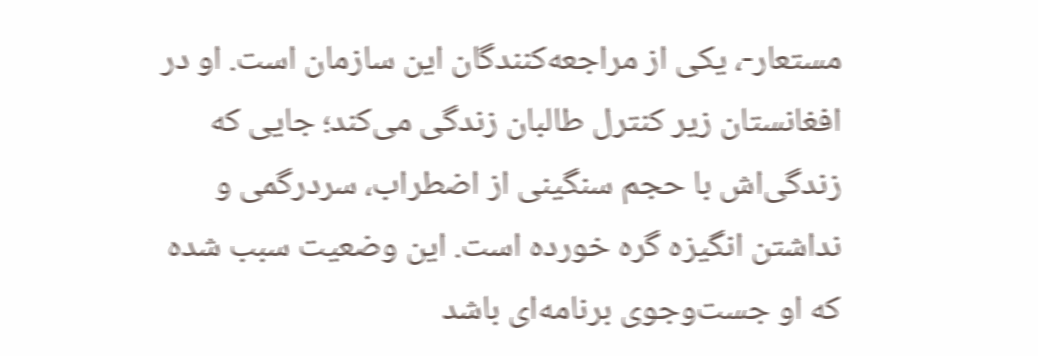مستعار-، یکی از مراجعه‌کنندگان این سازمان است. او در افغانستان زیر کنترل طالبان زندگی می‌کند؛ جایی که زندگی‌اش با حجم سنگینی از اضطراب، سردرگمی و نداشتن انگیزه گره خورده است. این وضعیت سبب شده که او جست‌وجوی برنامه‌ای باشد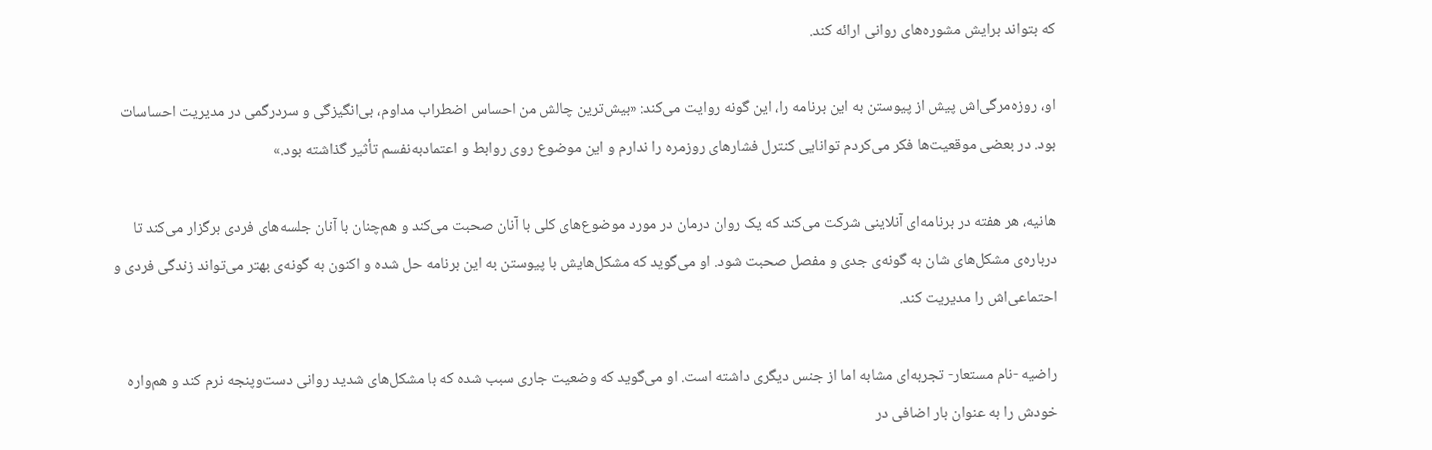که بتواند برایش مشوره‌های روانی ارائه کند.

او، روزه‌مرگی‌اش پیش از پیوستن به این برنامه را، این گونه روایت می‌کند: «بیش‌ترین چالش من احساس اضطراب مداوم، بی‌انگیزگی و سردرگمی در مدیریت احساسات بود. در بعضی موقعیت‌ها فکر می‌کردم توانایی کنترل فشارهای روزمره را ندارم و این موضوع روی روابط و اعتمادبه‌نفسم تأثیر گذاشته بود.»

هانیه، هر هفته در برنامه‌ای آنلاینی شرکت می‌کند که یک روان درمان در مورد موضوع‌های کلی با آنان صحبت می‌کند و هم‌چنان با آنان جلسه‌های فردی برگزار می‌کند تا درباره‌ی مشکل‌های شان به گونه‌ی جدی و مفصل صحبت شود. او می‌گوید که مشکل‌هایش با پیوستن به این برنامه حل شده و اکنون به گونه‌ی بهتر می‌تواند زندگی‌ فردی و احتماعی‌اش را مدیریت کند.

راضیه -نام مستعار- تجربه‌ای مشابه اما از جنس دیگری داشته است. او می‌گوید که وضعیت جاری سبب شده که با مشکل‌های شدید روانی دست‌وپنجه نرم کند و هم‌واره خودش را به عنوان بار اضافی در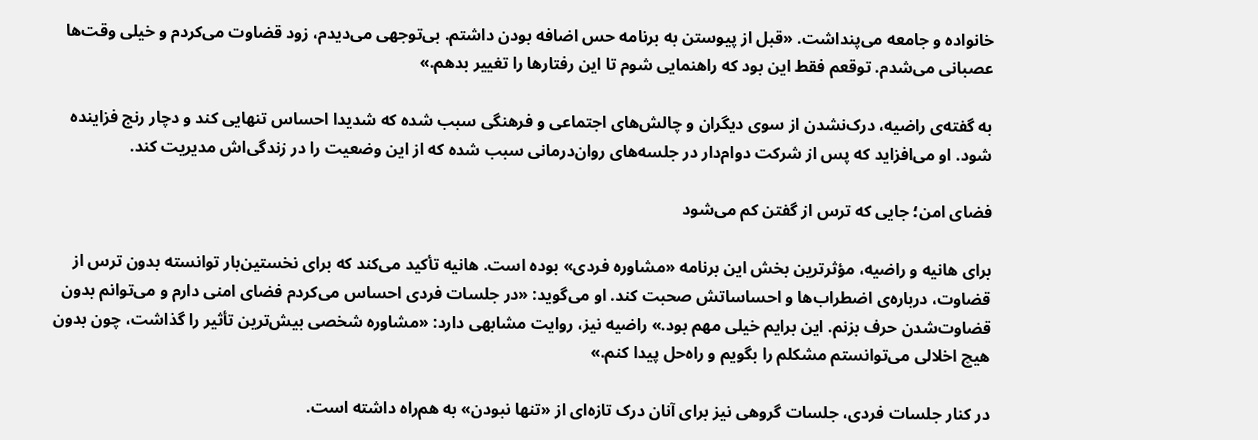خانواده و جامعه می‌پنداشت. «قبل از پیوستن به برنامه حس اضافه بودن داشتم. بی‌توجهی می‌دیدم، زود قضاوت می‌کردم و خیلی وقت‌ها عصبانی می‌شدم. توقعم فقط این بود که راهنمایی شوم تا این رفتارها را تغییر بدهم.»

به گفته‌ی راضیه، درک‌نشدن از سوی دیگران و چالش‌های اجتماعی و فرهنگی سبب شده که شدیدا احساس تنهایی کند و دچار رنج فزاینده شود. او می‌افزاید که پس از شرکت دوام‌دار در جلسه‌های روان‌درمانی سبب شده که از این وضعیت را در زندگی‌اش مدیریت کند.

فضای امن؛ جایی که ترس از گفتن کم می‌شود

برای هانیه و راضیه، مؤثرترین بخش این برنامه «مشاوره فردی» بوده است. هانیه تأکید می‌کند که برای نخستین‌بار توانسته بدون ترس از قضاوت، درباره‌ی اضطراب‌ها و احساساتش صحبت کند. او می‌گوید: «در جلسات فردی احساس می‌کردم فضای امنی دارم و می‌توانم بدون قضاوت‌شدن حرف بزنم. این برایم خیلی مهم بود.» راضیه نیز، روایت مشابهی دارد: «مشاوره شخصی بیش‌ترین تأثیر را گذاشت، چون بدون هیچ اخلالی می‌توانستم مشکلم را بگویم و راه‌حل پیدا کنم.»

در کنار جلسات فردی، جلسات گروهی نیز برای آنان درک تازه‌ای از «تنها نبودن» به هم‌راه داشته است.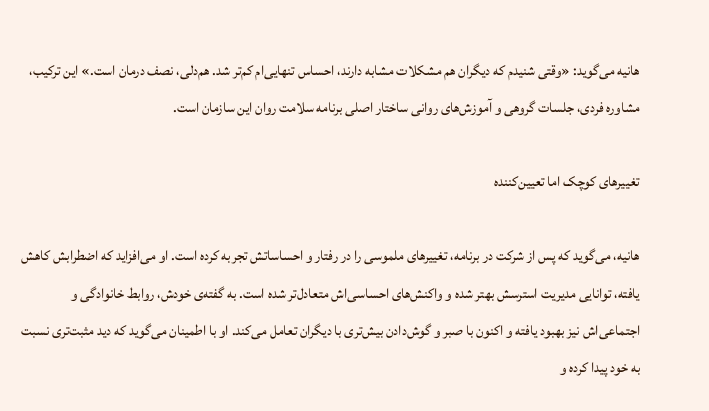هانیه می‌گوید: «وقتی شنیدم که دیگران هم مشکلات مشابه دارند، احساس تنهایی‌ام کم‌تر شد. هم‌دلی، نصف درمان است.» این ترکیب، مشاوره فردی، جلسات گروهی و آموزش‌های روانی ساختار اصلی برنامه سلامت روان این سازمان است.

تغییرهای کوچک اما تعیین‌کننده

هانیه، می‌گوید که پس از شرکت در برنامه، تغییرهای ملموسی را در رفتار و احساساتش تجربه کرده است. او می‌افزاید که اضطرابش کاهش یافته، توانایی مدیریت استرسش بهتر شده و واکنش‌های احساسی‌اش متعادل‌تر شده است. به گفته‌ی خودش، روابط خانوادگی و اجتماعی‌اش نیز بهبود یافته و اکنون با صبر و گوش‌دادن بیش‌تری با دیگران تعامل می‌کند. او با اطمینان می‌گوید که دید مثبت‌تری نسبت به خود پیدا کرده و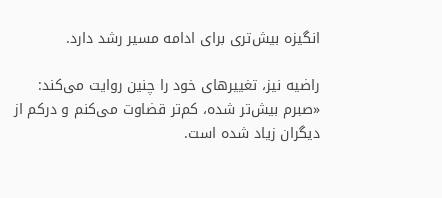انگیزه بیش‌تری برای ادامه مسیر رشد دارد.

راضیه نیز، تغییرهای خود را چنین روایت می‌کند: «صبرم بیش‌تر شده، کم‌تر قضاوت می‌کنم و درکم از دیگران زیاد شده است.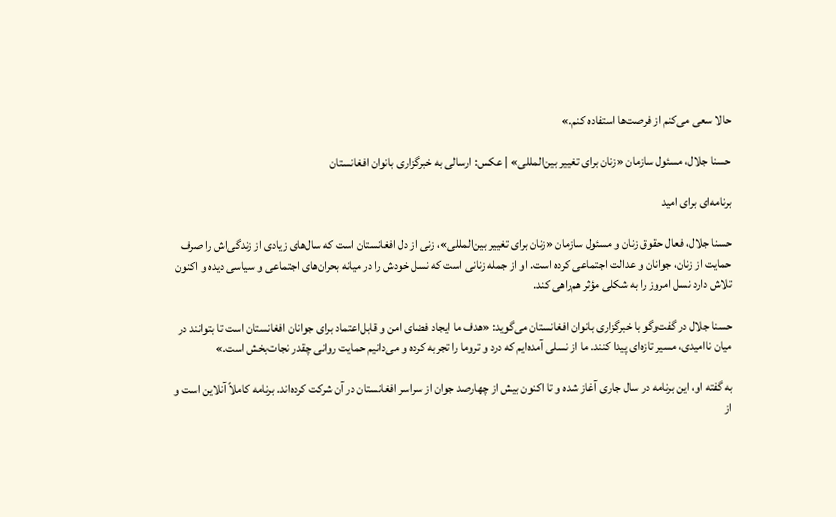حالا سعی می‌کنم از فرصت‌ها استفاده کنم.»

حسنا جلال، مسئول سازمان «زنان برای تغییر بین‌المللی» | عکس: ارسالی به خبرگزاری بانوان افغانستان

برنامه‌ای برای امید

حسنا جلال، فعال حقوق زنان و مسئول سازمان «زنان برای تغییر بین‌المللی»، زنی از دل افغانستان است که سال‌های زیادی از زندگی‌اش را صرف حمایت از زنان، جوانان و عدالت اجتماعی کرده است. او از جمله زنانی است که نسل خودش را در میانه بحران‌های اجتماعی و سیاسی دیده و اکنون تلاش دارد نسل امروز را به شکلی مؤثر هم‌راهی کند.

حسنا جلال در گفت‌وگو با خبرگزاری بانوان افغانستان می‌گوید: «هدف ما ایجاد فضای امن و قابل‌اعتماد برای جوانان افغانستان است تا بتوانند در میان ناامیدی، مسیر تازه‌ای پیدا کنند. ما از نسلی آمده‌ایم که درد و تروما را تجربه کرده و می‌دانیم حمایت روانی چقدر نجات‌بخش است.»

به گفته او، این برنامه در سال جاری آغاز شده و تا اکنون بیش از چهارصد جوان از سراسر افغانستان در آن شرکت کرده‌اند. برنامه کاملاً آنلاین است و از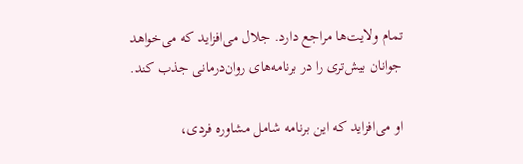تمام ولایت‌ها مراجع دارد. جلال می‌افزاید که می‌خواهد جوانان بیش‌تری را در برنامه‌های روان‌درمانی جذب کند.

او می‌‍‌افزاید که این برنامه شامل مشاوره فردی،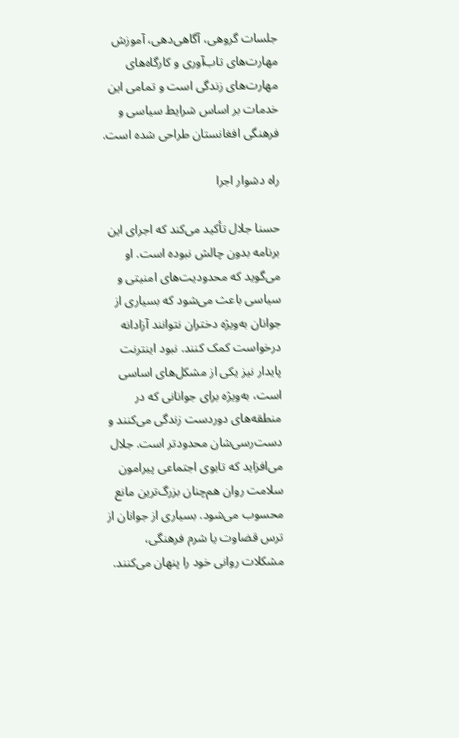جلسات گروهی، آگاهی‌دهی، آموزش مهارت‌های تاب‌آوری و کارگاه‌های مهارت‌های زندگی است و تمامی این خدمات بر اساس شرایط سیاسی و فرهنگی افغانستان طراحی شده‌ است.

راه دشوار اجرا

حسنا جلال تأکید می‌کند که اجرای این برنامه بدون چالش نبوده است. او می‌گوید که محدودیت‌های امنیتی و سیاسی باعث می‌شود که بسیاری از جوانان به‌ویژه دختران نتوانند آزادانه درخواست کمک کنند. نبود اینترنت پایدار نیز یکی از مشکل‌های اساسی است، به‌ویژه برای جوانانی که در منطقه‌های دوردست زندگی می‌کنند و دست‌رسی‌شان محدودتر است. جلال می‌افزاید که تابوی اجتماعی پیرامون سلامت روان هم‌چنان بزرگ‌ترین مانع محسوب می‌شود. بسیاری از جوانان از ترس قضاوت یا شرم فرهنگی، مشکلات روانی خود را پنهان می‌کنند.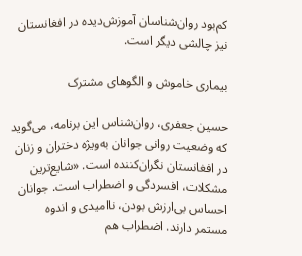کم‌بود روان‌شناسان آموزش‌دیده در افغانستان نیز چالشی دیگر است.

بیماری خاموش و الگوهای مشترک

حسین جعفری، روان‌شناس این برنامه، می‌گوید که وضعیت روانی جوانان به‌ویژه دختران و زنان در افغانستان نگران‌کننده است. «شایع‌ترین مشکلات، افسردگی و اضطراب است. جوانان احساس بی‌ارزش بودن، ناامیدی و اندوه مستمر دارند. اضطراب هم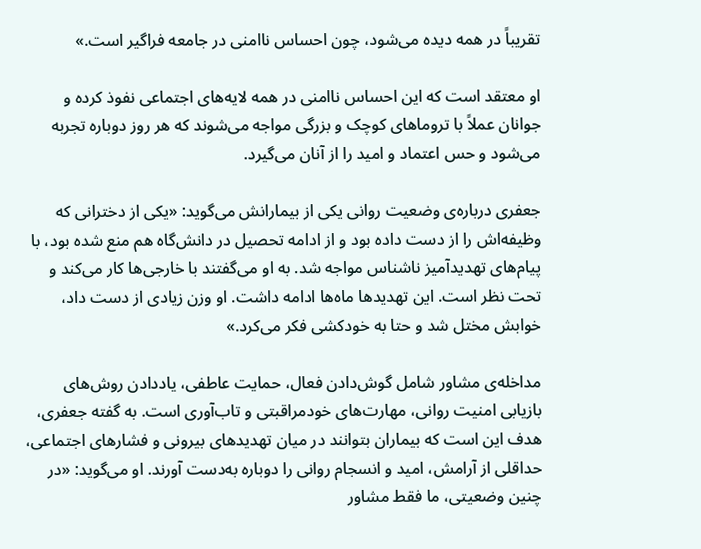تقریباً در همه دیده می‌شود، چون احساس ناامنی در جامعه فراگیر است.»

او معتقد است که این احساس ناامنی در همه لایه‌های اجتماعی نفوذ کرده و جوانان عملاً با تروماهای کوچک و بزرگی مواجه می‌شوند که هر روز دوباره تجربه می‌شود و حس اعتماد و امید را از آنان می‌گیرد.

جعفری درباره‌ی وضعیت روانی یکی از بیمارانش می‌گوید: «یکی از دخترانی که وظیفه‌اش را از دست داده بود و از ادامه تحصیل در دانش‌گاه هم منع شده بود، با پیام‌های تهدیدآمیز ناشناس مواجه شد. به او می‌گفتند با خارجی‌ها کار می‌کند و تحت نظر است. این تهدیدها ماه‌ها ادامه داشت. او وزن زیادی از دست داد، خوابش مختل شد و حتا به خودکشی فکر می‌کرد.»

مداخله‌ی مشاور شامل گوش‌دادن فعال، حمایت عاطفی، یاددادن روش‌های بازیابی امنیت روانی، مهارت‌های خودمراقبتی و تاب‌آوری است. به گفته جعفری، هدف این است که بیماران بتوانند در میان تهدیدهای بیرونی و فشارهای اجتماعی، حداقلی از آرامش، امید و انسجام روانی را دوباره به‌دست آورند. او می‌گوید: «در چنین وضعیتی، ما فقط مشاور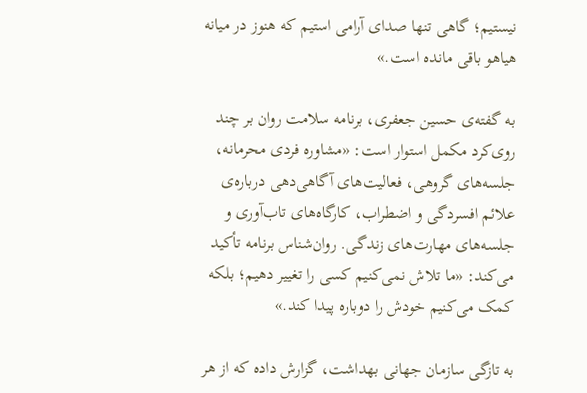نیستیم؛ گاهی تنها صدای آرامی استیم که هنوز در میانه هیاهو باقی مانده است.»

به گفته‌ی حسین جعفری، برنامه سلامت روان بر چند روی‌کرد مکمل استوار است: «مشاوره فردی محرمانه، جلسه‌های گروهی، فعالیت‌های آگاهی‌دهی درباره‌ی علائم افسردگی و اضطراب، کارگاه‌های تاب‌آوری و جلسه‌های مهارت‌های زندگی. روان‌شناس برنامه تأکید می‌کند: «ما تلاش نمی‌کنیم کسی را تغییر دهیم؛ بلکه کمک می‌کنیم خودش را دوباره پیدا کند.»

به تازگی سازمان جهانی بهداشت، گزارش داده که از هر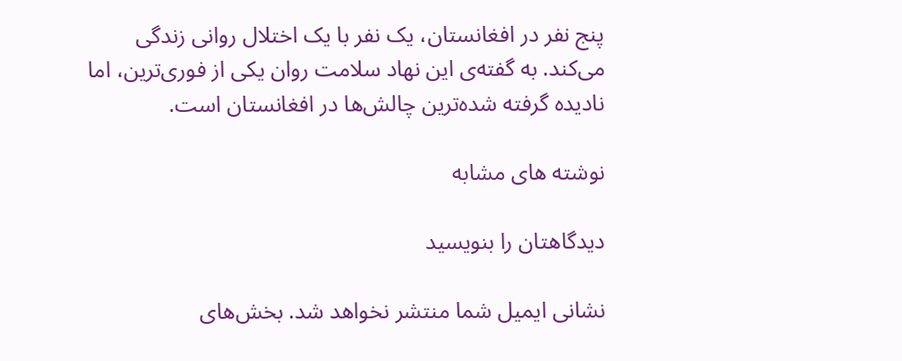پنج نفر در افغانستان، یک نفر با یک اختلال روانی زندگی می‌کند. به گفته‌ی این نهاد سلامت روان یکی از فوری‌ترین، اما نادیده گرفته‌ شده‌ترین چالش‌ها در افغانستان است.

نوشته های مشابه

دیدگاهتان را بنویسید

نشانی ایمیل شما منتشر نخواهد شد. بخش‌های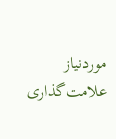موردنیاز علامت‌گذاری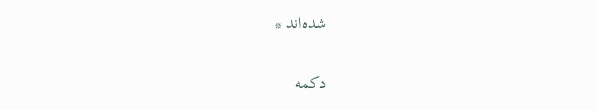شده‌اند *

دکمه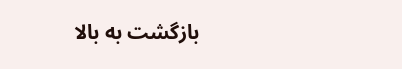بازگشت به بالا